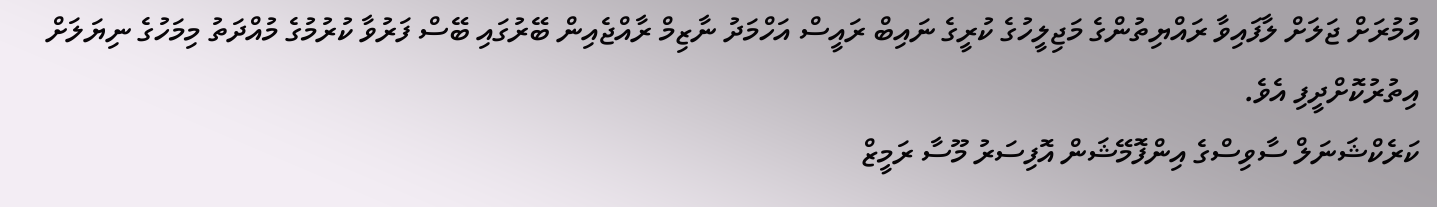އުމުރަށް ޖަލަށް ލާފައިވާ ރައްޔިތުންގެ މަޖިލީހުގެ ކުރީގެ ނައިބް ރައީސް އަހްމަދު ނާޒިމް ރާއްޖެއިން ބޭރުގައި ބޭސް ފަރުވާ ކުރުމުގެ މުއްދަތު މިމަހުގެ ނިޔަލަށް އިތުރުކޮށްދީފި އެވެ.
ކަރެކްޝަނަލް ސާވިސްގެ އިންފޮމޭޝަން އޮފިސަރު މޫސާ ރަމީޒް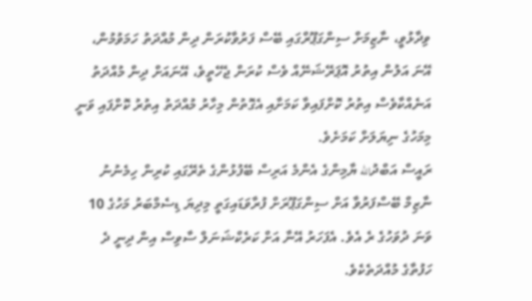ވިދާޅުވީ، ނާޒިމަށް ސިންގަޕޫރްގައި ބޭސް ފަރުވާކުރަން ދިން މުއްދަތު ހަމަވުމުން، އޭނަ އަލުން އިތުރު އޮޕަރޭޝަނޭއް ވެސް ކުރަން ޖެހޭތީވެ، އޭނައަށް ދިން މުއްދަތު އަނެއްކާވެސް އިތުރު ކޮށްފައިވާ ކަމަށާއި އެގޮތުން މިހާރު މުއްދަތު އިތުރު ކޮށްފައި ވަނީ މިމަހުގެ ނިޔަލަށް ކަމަށެވެ.
ރައީސް އަބްދުالله ޔާމިންގެ އެންމެ އަރިސް ބޭފުޅުންގެ ތެރޭގައި ކުރިން ހިމެނުނު ނާޒިމް ބޭސްފަރުވާ އަށް ސިންގަޕޫރަށް ފުރާވަޑައިގަތީ މިދިޔަ ޑިސެމްބަރު މަހުގެ 10 ވަނަ ދުވަހުގެ ރެ އެވެ. އެފަހަރު އޭނާ އަށް ކަރެކްޝަނަލް ސާވިސް އިން ދިނީ ދެ ހަފުތާގެ މުއްދަތެކެވެ.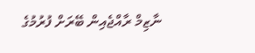ނާޒިމް ރާއްޖެއިން ބޭރަށް ފުރުމުގެ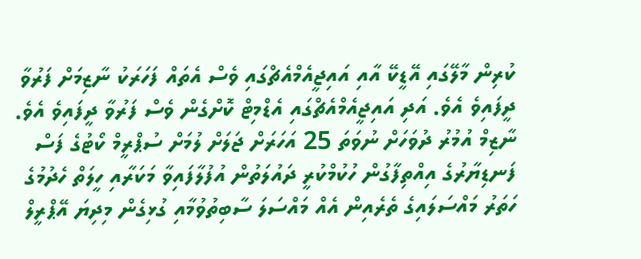ކުރިން މާލޭގައި އޭޑީކޭ އާއި އައިޖީއެމްއެޗްގައި ވެސް އެތައް ފަހަރަކު ނާޒިމަށް ފަރުވާ ދީފައިވެ އެވެ. އަދި އައިޖީއެމްއެޗްގައި އެޑްމިޓް ކޮށްގެން ވެސް ފަރުވާ ދީފައިވެ އެވެ.
ނާޒިމް އުމުރު ދުވަހަށް ނުވަތަ 25 އަހަރަށް ޖަލަށް ލުމަށް ސުޕްރީމް ކޯޓުގެ ފަސް ފަނޑިޔާރުގެ އިއްތިފާގުން ހުކުމްކުރީ ދައުލަތުން އުފުލާފައިވާ މަކަރާއި ހީލަތް ހެދުމުގެ ހަތަރު މައްސަލައިގެ ތެރެއިން އެއް މައްސަލަ ސާބިތުވުމާއި ގުޅިގެން މިދިޔަ އޭޕްރީލް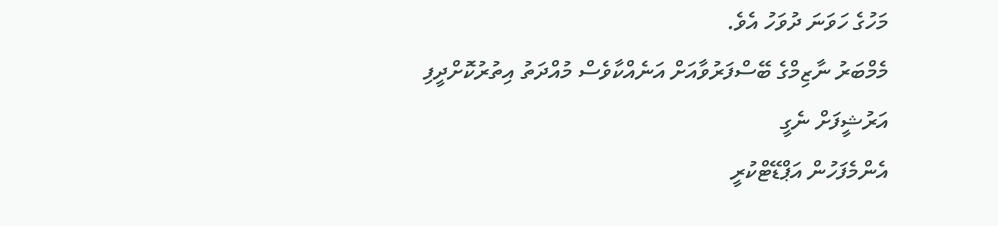މަހުގެ ހަވަނަ ދުވަހު އެވެ.
މެމްބަރު ނާޒިމްގެ ބޭސްފަރުވާއަށް އަނެއްކާވެސް މުއްދަތު އިތުރުކޮށްދީފި
އަރުޝީފަށް ނެގީ
އެންމެފަހުން އަޕްޑޭޓްކުރީ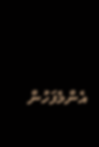އެންމެފަހުން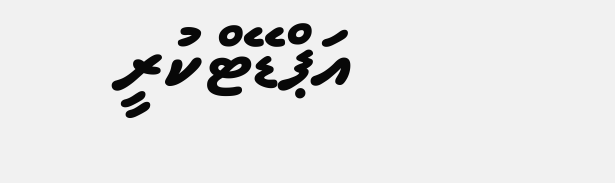އަޕްޑޭޓްކުރީ